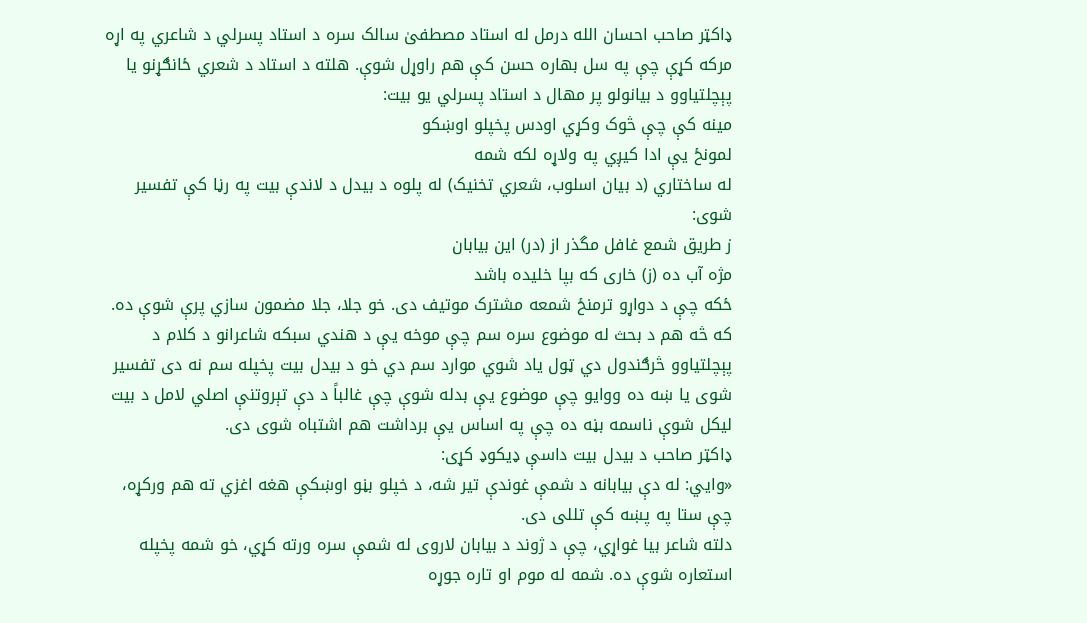ډاکټر صاحب احسان الله درمل له استاد مصطفىٰ سالک سره د استاد پسرلي د شاعري په اړه مرکه کړې چې په سل بهاره حسن کې هم راوړل شوې. هلته د استاد د شعري ځانګړنو يا پېچلتياوو د بيانولو پر مهال د استاد پسرلي يو بيت:
مينه کې چې څوک وکړي اودس پخپلو اوښکو
لمونځ يې ادا کيږي په ولاړه لکه شمه
له ساختاري (د بيان اسلوب، شعري تخنيک) له پلوه د بيدل د لاندې بيت په رڼا کې تفسير شوى:
ز طريق شمع غافل مگذر از (در) این بیابان
مژه آب ده (ز) خاری که بپا خلیده باشد
ځکه چې د دواړو ترمنځ شمعه مشترک موتيف دى. خو جلا، جلا مضمون سازي پرې شوې ده.
که څه هم د بحث له موضوع سره سم چې موخه يې د هندي سبکه شاعرانو د کلام د پېچلتياوو څرګندول دي ټول ياد شوي موارد سم دي خو د بيدل بيت پخپله سم نه دى تفسير شوى يا ښه ده ووايو چې موضوع يې بدله شوې چې غالباً د دې تېروتنې اصلي لامل د بيت ليکل شوې ناسمه بڼه ده چې په اساس يې برداشت هم اشتباه شوى دى.
ډاکټر صاحب د بيدل بيت داسې ډيکوډ کړى:
«وایي: له دې بیابانه د شمې غوندې تیر شه، د خپلو بڼو اوښکې هغه اغزي ته هم ورکړه، چې ستا په پښه کې تللی دی.
دلته شاعر بیا غواړي، چې د ژوند د بیابان لاروی له شمې سره ورته کړي، خو شمه پخپله استعاره شوې ده. شمه له موم او تاره جوړه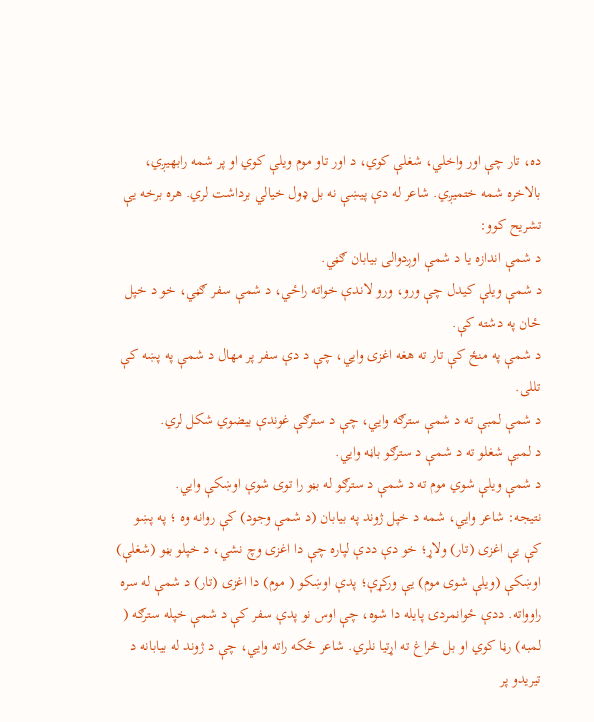ده، تار چې اور واخلي، شغلې کوي، د اور تاو موم ویلې کوي او پر شمه رابهیږي، بالاخره شمه ختمیږي. شاعر له دې پیښې نه بل ډول خیالي برداشت لري. هره برخه یې تشریح کوو:
د شمې اندازه یا د شمې اوږدوالی بیابان ګڼي.
د شمې ویلې کیدل چې ورو، ورو لاندې خواته راځي، د شمې سفر ګڼي، خو د خپل ځان په دشته کې.
د شمې په منځ کې تار ته هغه اغزی وایي، چې د دې سفر پر مهال د شمې په پښه کې تللی.
د شمې لمبې ته د شمې سترګه وایي، چې د سترګې غوندې بیضوي شکل لري.
د لمبې شغلو ته د شمې د سترګو باڼه وایي.
د شمې ویلې شوي موم ته د شمې د سترګو له بڼو را توی شوې اوښکې وایي.
نتیجه: شاعر وایي، شمه د خپل ژوند په بیابان (د شمې وجود) کې روانه وه ؛ په پښو کې یې اغزی (تار) ولاړ؛ خو دې ددې لپاره چې دا اغزی وچ نشي، د خپلو بڼو (شغلې) اوښکې (ویلې شوی موم) یې ورکړې؛ پدې اوښکو ( موم) دا اغزی (تار) د شمې له سره راوواته. ددې ځوانمردۍ پایله دا شوه، چې اوس نو پدې سفر کې د شمې خپله سترګه ( لمبه) رڼا کوي او بل څراغ ته اړتیا نلري. شاعر ځکه راته وایي، چې د ژوند له بیابانه د تیریدو پر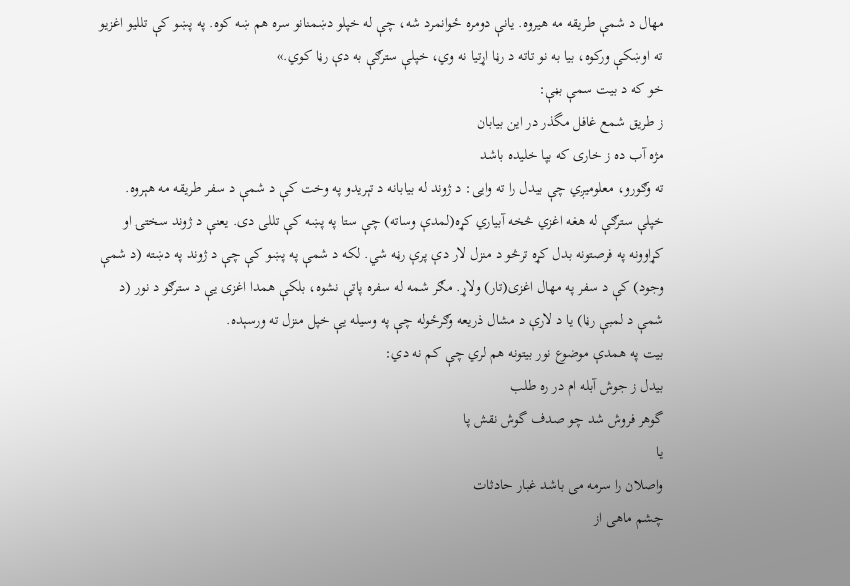مهال د شمې طریقه مه هیروه. یانې دومره ځوانمرد شه، چې له خپلو دښمنانو سره هم ښه کوه. په پښو کې تللیو اغزیو ته اوښکې ورکوه، بیا به نو تاته د رڼا اړتیا نه وي، خپلې سترګې به دې رڼا کوي.»
خو که د بيت سمې بڼې:
ز طريق شمع غافل مگذر در این بیابان
مژه آب ده ز خاری که بپا خلیده باشد
ته وګورو، معلوميږي چې بيدل را ته وايى: د ژوند له بيابانه د تېريدو په وخت کې د شمې د سفر طريقه مه هېروه. خپلې سترګې له هغه اغزي څخه آبياري کړه(لمدې وساته) چې ستا په پښه کې تللى دى. يعنې د ژوند سختۍ او کړاوونه په فرصتونه بدل کړه ترڅو د منزل لار دې پرې رڼه شي. لکه د شمې په پښو کې چې د ژوند په دښته (د شمې وجود) کې د سفر په مهال اغزی(تار) ولاړ. مګر شمه له سفره پاتې نشوه، بلکې همدا اغزى يې د سترګو د نور (د شمې د لمبې رڼا) يا د لارې د مشال ذريعه وګرځوله چې په وسيله يې خپل منزل ته ورسېده.
بيت په همدې موضوع نور بيتونه هم لري چې کم نه دي:
بیدل ز جوش آبله ام در ره طلب
گوهر فروش شد چو صدف گوش نقش پا
یا
واصلان را سرمه می باشد غبار حادثات
چشم ماهی از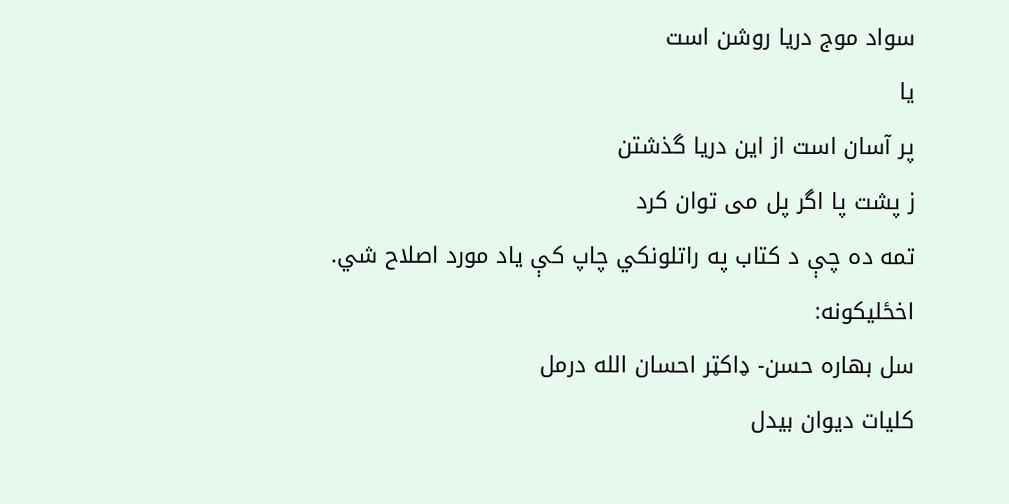سواد موج دریا روشن است
یا
پر آسان است از این دریا گذشتن
ز پشت پا اگر پل می توان کرد
تمه ده چې د کتاب په راتلونکي چاپ کې ياد مورد اصلاح شي.
اخځليکونه:
سل بهاره حسن- ډاکټر احسان الله درمل
کلیات دیوان بیدل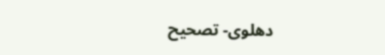دهلوی- تصحیح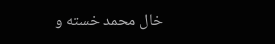خال محمد خسته و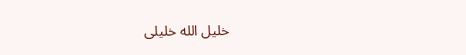خلیل الله خلیلی